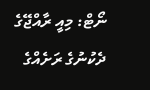ނޯޓް: މިއީ ރާއްޖޭގެ ދެކުނުގެ ރަށެއްގެ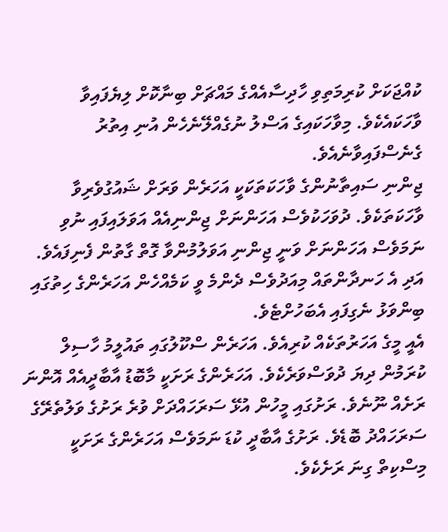ކުއްޖަކަށް ކުރިމަތިވި ހާދިސާއެއްގެ މައްޗަށް ބިނާކޮށް ލިޔެފައިވާ ވާހަކައެކެވެ. މިވާހަކައިގެ އަސްލު ނުގެއްލޭނެހެން އުނި އިތުރު ގެނެސްފައިވާނެއެވެ.
ޖިންނި ސައިތާނުންގެ ވާހަކަތަކަކީ އަހަރެން ވަރަށް ޝައުގުވެރިވާ ވާހަކަތަކެވެ. ދުވަހަކުވެސް އަހަންނަށް ޖިންނިއެއް އަވަލައިފައި ނުވި ނަމަވެސް އަހަންނަށް ވަނީ ޖިންނި އަވަލުމުންވާ ގޮތް ގާތުން ފެނިފައެވެ. އަދި އެ ހަނދާންތައް މިއަދުވެސް ދެންމެ ވީ ކަމެއްހެން އަހަރެންގެ ހިތުގައި ބިންވަޅު ނެގިފައި އެބަހުށްޓެވެ.
އެއީ މީގެ އަހަރުތަކެއް ކުރިއެވެ. އަހަރެން ސްކޫލުގައި ތައުލީމު ހާސިލް ކުރަމުން ދިޔަ ދުވަސްވަރެކެވެ. އަހަރެންގެ ރަށަކީ މާބޮޑު އާބާދީއެއް އޮންނަ ރަށެއް ނޫނެވެ. ރަށުގައި މީހުން އުޅޭ ސަރަހައްދަށް ވުރެ ރަށުގެ ވަލުތެރޭގެ ސަރަހައްދު ބޮޑެވެ. ރަށުގެ އާބާދީ ކުޑަ ނަމަވެސް އަހަރެންގެ ރަށަކީ މިސްކިތް ގިނަ ރަށެކެވެ.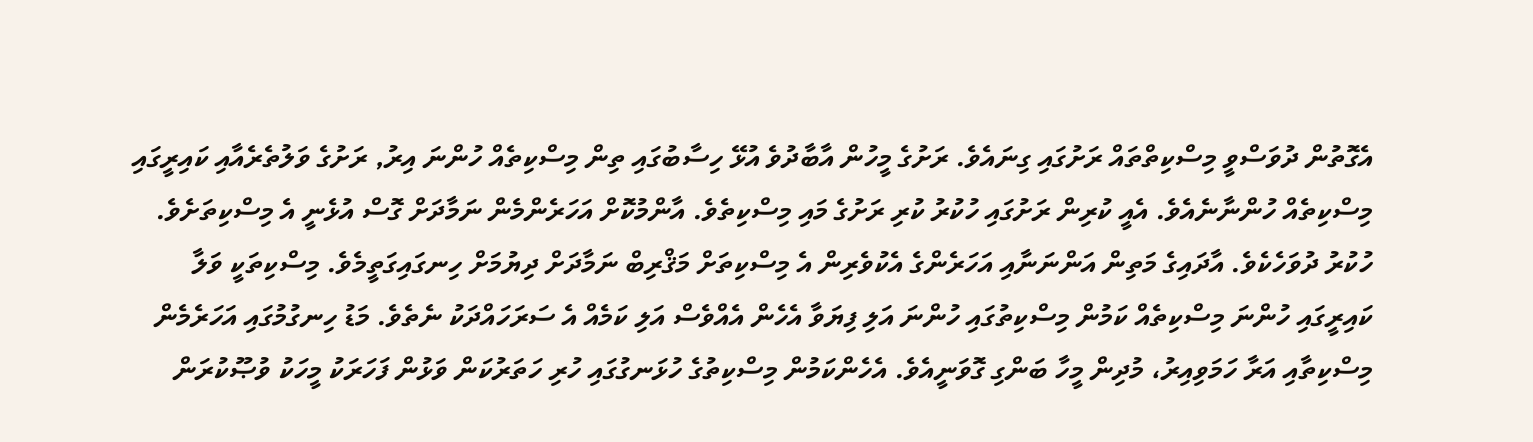އެގޮތުން ދުވަސްވީ މިސްކިތްތައް ރަށުގައި ގިނައެވެ. ރަށުގެ މީހުން އާބާދުވެ އުޅޭ ހިސާބުގައި ތިން މިސްކިތެއް ހުންނަ އިރު, ރަށުގެ ވަލުތެރެއާއި ކައިރީގައި މިސްކިތެއް ހުންނާނެއެވެ. އެއީ ކުރިން ރަށުގައި ހުކުރު ކުރި ރަށުގެ މައި މިސްކިތެވެ. އާންމުކޮށް އަހަރެންމެން ނަމާދަށް ގޮސް އުޅެނީ އެ މިސްކިތަށެވެ.
ހުކުރު ދުވަހެކެވެ. އާދައިގެ މަތިން އަންނަނާއި އަހަރެންގެ އެކުވެރިން އެ މިސްކިތަށް މަޤްރިބް ނަމާދަށް ދިޔުމަށް ހިނގައިގަތީމެވެ. މިސްކިތަކީ ވަލާ ކައިރީގައި ހުންނަ މިސްކިތެއް ކަމުން މިސްކިތުގައި ހުންނަ އަލި ފިޔަވާ އެހެން އެއްވެސް އަލި ކަމެއް އެ ސަރަހައްދަކު ނެތެވެ. މަޑު ހިނގުމުގައި އަހަރެމެން މިސްކިތާއި އަރާ ހަމަވިއިރު، މުދިން މީހާ ބަންގި ގޮވަނީއެވެ. އެހެންކަމުން މިސްކިތުގެ ހުޅަނގުގައި ހުރި ހަތަރުކަން ވަޅުން ފަހަރަކު މީހަކު ވުޞޫކުރަން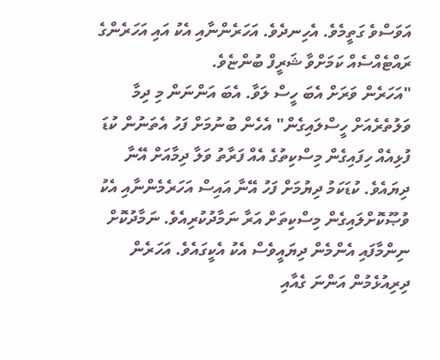އަވަސްވެ ގަތީމެވެ. އެހިނދެވެ. އަހަރެންނާއި އެކު އައި އަހަރެންގެ ރައްޓެއްސެއް ކަމަށްވާ ޝަރީފް ބުންޏެވެ.
"އަހަރެން ވަރަށް އެބަ ހީސް ލަވާ. އެބަ އަންނަން މި ދިމާ ވަލުތެރެއަށް ހީސްލައިގެން" އެހެން ބުނުމަށް ފަހު އެތަނުން ކުޑަ ފުޅިއެއް ހިފައިގެން މިސްކިތުގެ އެއް ފަރާތު ވަލާ ދިމާއަށް އޭނާ ދިޔައެވެ. ކުޑަކަމު ދިޔުމަށް ފަހު އޭނާ އައިސް އަހަރެމެންނާއި އެކު ވުޞޫކޮށްލައިގެން މިސްކިތަށް އަރާ ނަމާދުކުރިއެވެ. ނަމާދުކޮށް ނިންމާފައި އެންމެން ދިޔައީވެސް އެކު އެކީގައެވެ. އަހަރެން ދިރިއުޅެމުން އަންނަ ގެއާއި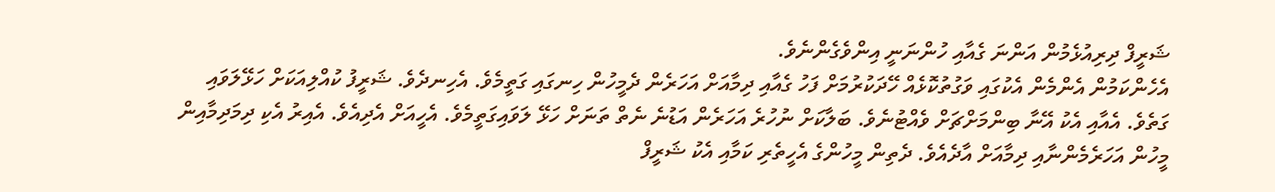ޝަރީފް ދިރިއުޅެމުން އަންނަ ގެއާއި ހުންނަނީ އިންވެގެންނެވެ.
އެހެންކަމުން އެންމެން އެކުގައި ވަގުތުކޮޅެއް ހޭދަކުރުމަށް ފަހު ގެއާއި ދިމާއަށް އަހަރެން ދެމީހުން ހިނގައި ގަތީމެވެ. އެހިނދެވެ. ޝަރީފު ކުއްލިއަކަށް ހަޅޭލަވައި ގަތެވެ. އެއާއި އެކު އޭނާ ބިންމަށްޗަށް ވެއްޓުނެވެ. ބަލާކަށް ނުހުރެ އަހަރެން އަޑުނެ ނެތް ތަނަށް ހަޅޭ ލަވައިގަތީމެވެ. އެހީއަށް އެދިއެވެ. އެއިރު އެކި ދިމަދިމާއިން މީހުން އަހަރެމެންނާއި ދިމާއަށް އާދެއެވެ. ދެތިން މީހުންގެ އެހީތެރި ކަމާއި އެކު ޝަރީފް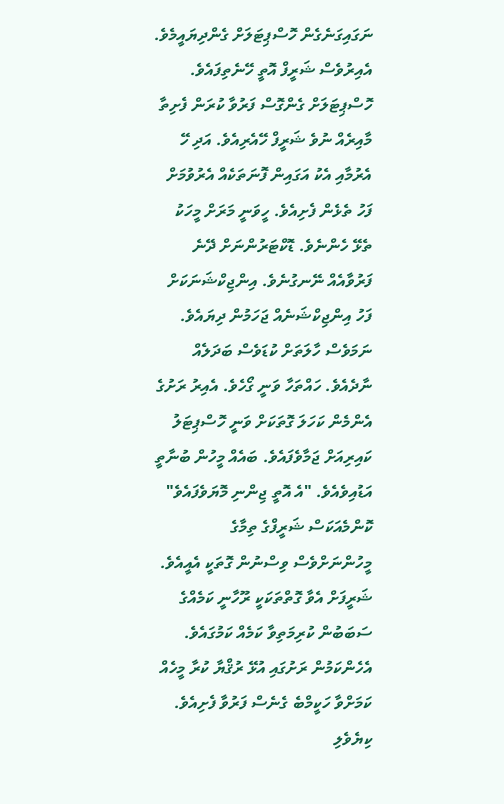ނަގައިގަނެގެން ހޮސްޕިޓަލަށް ގެންދިޔައީމެވެ. އެއިރުވެސް ޝަރީފް އޮތީ ހޭނެތިފައެވެ.
ހޮސްޕިޓަލަށް ގެންގޮސް ފަރުވާ ކުރަން ފެށިތާ މާއިރެއް ނުވެ ޝަރީފް ހޭއެރިއެވެ. އަދި ހޭ އެރުމާއި އެކު އަގައިން ފޮނަތަކެއް އެރުވުމަށް ފަހު ތެޅެން ފެށިއެވެ. ހީވަނީ މަރަށް މީހަކު ތެޅޭ ހެންނެވެ. ޑޮކްޓަރުންނަށް ދޭނެ ފަރުވާއެއް ނޭނގުނެވެ. އިންޖިކްޝަނަކަށް ފަހު އިންޖިކްޝަނެއް ޖަހަމުން ދިޔައެވެ. ނަމަވެސް ހާލަތަށް ކުޑަވެސް ބަދަލެއް ނާދެއެވެ. ހައްތަހާ ވަނީ ގޯހެވެ. އެއިރު ރަށުގެ އެންމެން ކަހަލަ ގޮތަކަށް ވަނީ ހޮސްޕިޓަލު ކައިރިއަށް ޖަމާވެފައެވެ. ބައެއް މީހުން ބުނާތީ އަޑުއިވެއެވެ. "އެ އޮތީ ޖިންނި މޮޔަވެފައެވެ" ކޮންމެއަކަސް ޝަރީފްގެ ތިމާގެ މީހުންނަށްވެސް ވިސްނުން ގޮތަކީ އެއީއެވެ.
ޝަރީފަށް އެވާ ގޮތްތަކަކީ ރޫހާނީ ކަމެއްގެ ސަބަބުން ކުރިމަތިވާ ކަމެއް ކަމުގައެވެ. އެހެންކަމުން ރަށުގައި އުޅޭ ރުޤްޔާ ކުރާ މީހެއް ކަމަށްވާ ހަކީމްބެ ގެނެސް ފަރުވާ ފެށިއެވެ. ކިޔެވެލި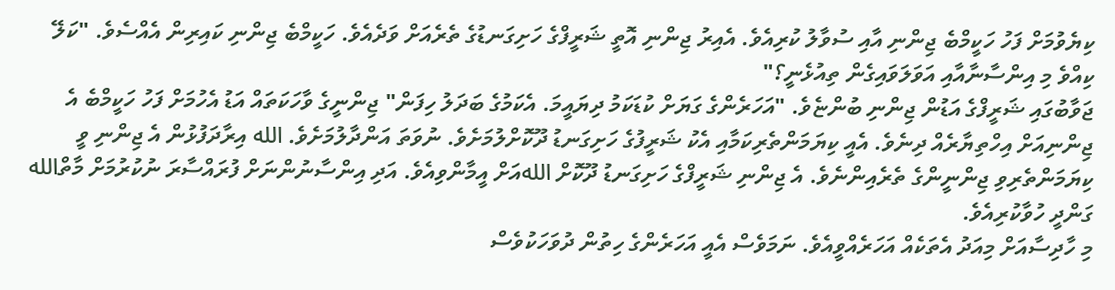ކިޔެވުމަށް ފަހު ހަކީމްބެ ޖިންނި އާއި ސުވާލު ކުރިއެވެ. އެއިރު ޖިންނި އޮތީ ޝަރީފްގެ ހަށިގަނޑުގެ ތެރެއަށް ވަދެއެވެ. ހަކީމްބެ ޖިންނި ކައިރިން އެއްސެވެ. "ކަލޭ ކިއްވެ މި އިންސާނާއާއި އަވަލަވައިގެން ތިއުޅެނީ؟"
ޖަވާބުގައި ޝަރީފްގެ އަޑުން ޖިންނި ބުންޏެވެ. "އަހަރެންގެ ގަޔަށް ކުޑަކަމު ދިޔައީމަ. އެކަމުގެ ބަދަލު ހިފަން" ޖިންނީގެ ވާހަކަތައް އަޑު އެހުމަށް ފަހު ހަކީމްބެ އެ ޖިންނިއަށް އިހްތިޔާރެއް ދިނެވެ. އެއީ ކިޔަމަންތެރިކަމާއި އެކު ޝަރީފުގެ ހަށިގަނޑު ދޫކޮށްލުމަށެވެ. ނުވަތަ އަންދާލުމަށެވެ. الله އިރާދަފުޅުން އެ ޖިންނި ވީ ކިޔަމަންތެރިވި ޖިންނީންގެ ތެރެއިންނެވެ. އެ ޖިންނި ޝަރީފްގެ ހަށިގަނޑު ދޫކޮށް اللهއަށް އީމާންވިއެވެ. އަދި އިންސާނުންނަށް ފުރައްސާރަ ނުކުރުމަށް މާތްالله ގަންދީ ހުވާކުރިއެވެ.
މި ހާދިސާއަށް މިއަދު އެތަކެއް އަހަރެއްވީއެވެ. ނަމަވެސް އެއީ އަހަރެންގެ ހިތުން ދުވަހަކުވެސް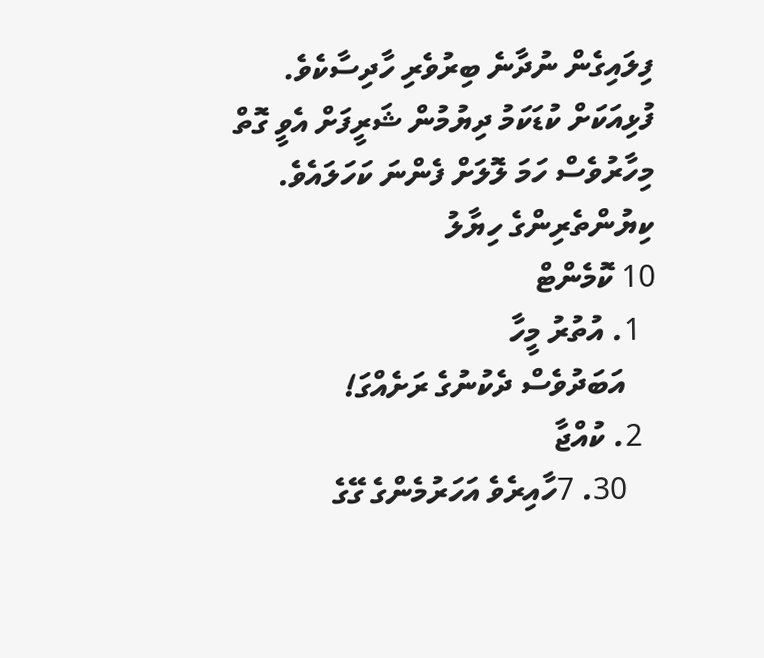ފިލައިގެން ނުދާނެ ބިރުވެރި ހާދިސާކެވެ. ފުޅިއަކަށް ކުޑަކަމު ދިޔުމުން ޝަރީފަށް އެވީ ގޮތް މިހާރުވެސް ހަމަ ލޮލަށް ފެންނަ ކަހަލައެވެ.
ކިޔުންތެރިންގެ ހިޔާލު
10 ކޮމެންޓް
  1. އުތުރު މީހާ
    އަބަދުވެސް ދެކުނުގެ ރަށެއްގަ!
  2. ކުއްޖާ
    30. 7ހާއިރެވެ އަހަރުމެންގެ ގޭގެ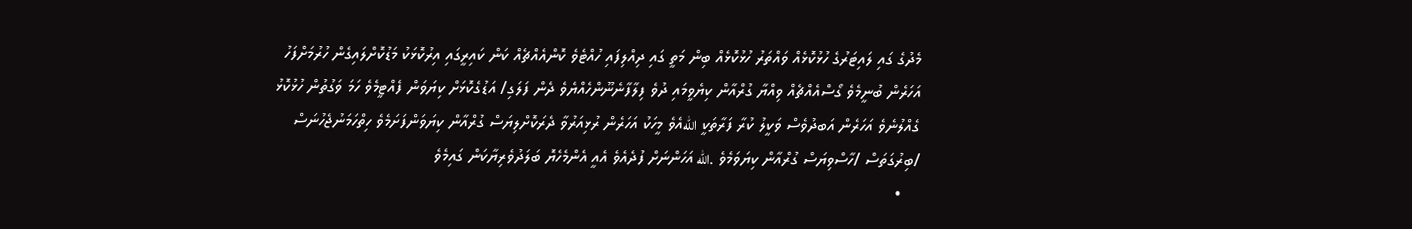މެދުގެ ގައި ލައިޓަރުގެ ހުޅުކޮޅެއް ވައްތަރު ހުޅުކޮޅެއް ބިން މަތީ ގައި ދިއްލިފައި ހުއްޓެވެ ކޮންއެއްޗެއް ކަން ކައިރީގައި އިރުކޮޅަކު މަޑުކޮށްލައިގެން ހުރުމަށްފަހު އަހަރެން ބުނީމެވެ ގޯސްއެއްޗެއް ވިއްޔާ ގުރްއާން ކިޔެވީމައި ދުވެ ފިލާފާނެނޫންހެއްޔެވެ ދެން ފަލަގި/ އަޑުގެކޮޅަށް ކިޔަވަން ފެއްޓީމެވެ ހަމަ ވަގުތުން ހުޅުކޮޅު ގެއްލުނެވެ އަހަރެން އަބދުވެސް ވަކީލު ކުރާ ފަރާތަކީ اللهއެވެ މީހަކު އަހަރެން ރުޅިއަރުވާ ދެރަކޮށްލިޔަސް ގުރްއާން ކިޔަވަންފަށަމެވެ ހިތްހަމަނުޖެހުނަސް /ބިރުގަތަސް /ހާސްވިޔަސް ގުރްއާން ކިޔަވަމެވެ .الله އަހަންނަށް ފުދެއެވެ އެއީ އެންމެހެޔޮ ބަލަދުވެރިޔާކަން ގައިމެވެ
    •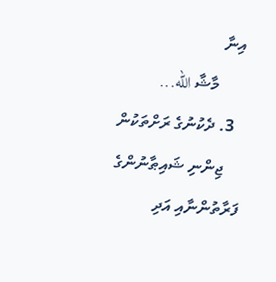އިނާ
      މާޝާ الله...
  3. ދެކުނުގެ ރަށްތަކުން
    ޖިންނި ޝައިޠާނުންގެ ފަރާތުންނާއި އަދި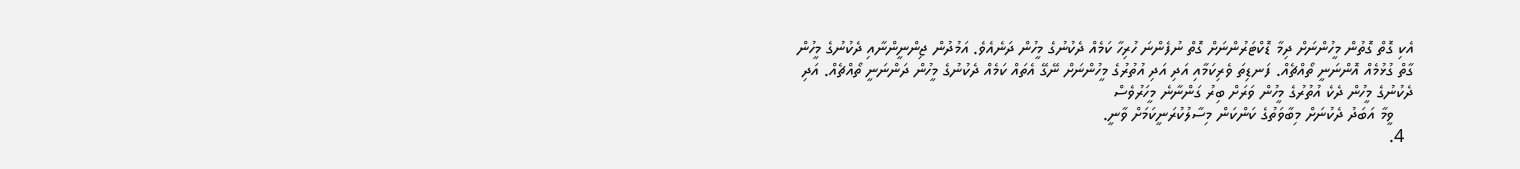އެކި ގޮތް ގޮތުން މީހުންނަށް ދިމާ ޑޮކްޓަރުންނަށް ގޮތް ނުފެންނަ ހުރިހާ ކަމެއް ދެކުނުގެ މީހުން ދަނެއެވެ. އަމުދުން ޖިންނީންނާއި ދެކުނުގެ މީހުން ގާތް ގުޅުމެއް އޮންނަނީ ތޯއްޗެއް. ފަނޑިތަ ވެރިކަމާއި އަދި އަދި އުތުރުގެ މީހުންނަށް ނޭގޭ އެތައް ކަމެއް ދެކުނުގެ މީހުން ދަންނަނީ ތޯއްޗެއް. އަދި ދެކުނުގެ މީހުން ދެކެ އުތުރުގެ މީހުން ވަރަށް ބިރު ގަންނާނެ މީހަރުވެސް
    ވީމާ އަބަދު ދެކުނަށް މިބާވަތުގެ ކަންކަން މިސާލުކުރަނީކަމަށް ވާނީ.
  4.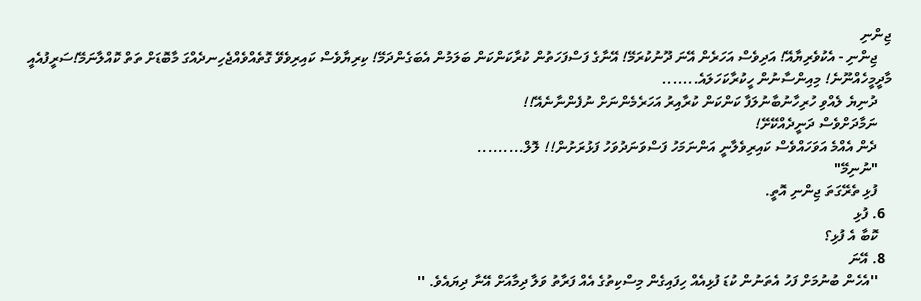ޖިންނި
    ޖިންނި - އެކުވެރިޔާއޭ! އަދިވެސް އަހަރެން އޭނަ ދޫނުކުރަމޭ! އޭނާގެ ފަސްފަހަތުން ކުރާކަންކަން ބަލަމުން އެބަގެންދަމޭ! ކިރިޔާވެސް ކައިރިވެވޭ ގޮތެއްވެއްޖެހިނދެއްގަ މާބޮޑަށް ތަތް ކޮއްލާނަމޭ!ސަރީފުއެއީ މާދީމީހެއްނޫނެ! މިއިންސާނުން ހީކުރާކަހަލައެ.......
    ދުނިޔެ ލެއްވި ހުރިހާނުބާނުލަފާ ކަންކަން ކުރާއިރު އަހަރެމެންނަށް ނުފެންނާނެއޭ!!
    ނަމާދަށްވެސް ދަނީދެއްކޭށޭ!
    ދެން އެއްމެ އަވަހައްވެސް ކައިރިވެލާނީ އަންނަމަހު ފަސްވަނަދުވަހު ފަޅުރަށުން!! ލޮލް.........
    "ނުނިމޭ"
    ފުޅި ތެރޭގަތަ ޖިންނި އޮތީ.
  6. ފުޅި
    ކޮބާ އެ ފުޅި؟
  8. އޭނަ
    ''އެހެން ބުނުމަށް ފަހު އެތަނުން ކުޑަ ފުޅިއެއް ހިފައިގެން މިސްކިތުގެ އެއް ފަރާތު ވަލާ ދިމާއަށް އޭނާ ދިޔައެވެ. ''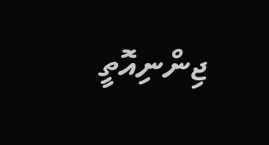ޖިންނިއޮތީ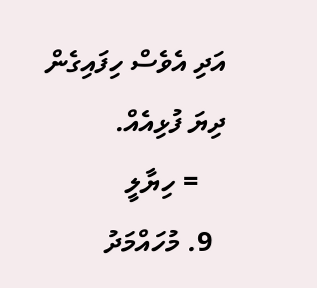އަދި އެވެސް ހިފައިގެން ދިޔަ ފުޅިއެއް.
    = ހިޔާލީ
  9. މުހައްމަދު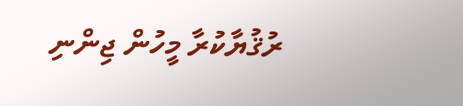ރުޤުޔާކުރާ މީހުން ޖިންނި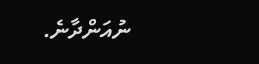ނުއަންދާނެ.